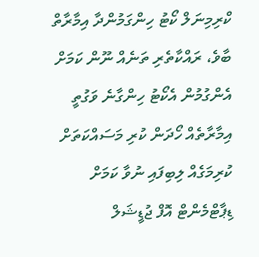ކްރިމިނަލް ކޯޓު ހިންގަމުންދާ އިމާރާތް ބާވެ، ރައްކާތެރި ތަނެއް ނޫން ކަމަށް އެންގުމުން އެކޯޓު ހިންގާނެ ވަގުތީ އިމާރާތެއް ހޯދަން ކުރި މަސައްކަތަށް ކުރިމަގެއް ލިބިފައި ނުވާ ކަމަށް ޑިޕާޓްމެންޓް އޮފް ޖުޑީޝަލް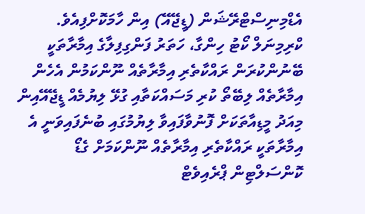އެޑްމިނިސްޓްރޭޝަން (ޑީޖޭއޭ) އިން ހާމަކޮށްފިއެވެ.
ކްރިމިނަލް ކޯޓު ހިންގާ، ހަތަރު ފަންގިފިލާގެ އިމާރާތަކީ ބޭނުންކުރަން ރައްކާތެރި އިމާރާތެއް ނޫންކަމުން އެހެން އިމާރާތެއް ލިބޭތޯ ކުރި މަސައްކަތާއި ގުޅޭ ލިޔުމެއް ޑީޖޭއޭއިން މިއަދު މީޑިއާތަކަށް ފޮނުވާފައިވާ ލިޔުމުގައި ބުނެފައިވަނީ އެ އިމާރާތަކީ ރައްކާތެރި އިމާރާތެއް ނޫންކަމަށް ގެޑޯ ކޮންސަލްޓިން ޕްރެއިވެޓް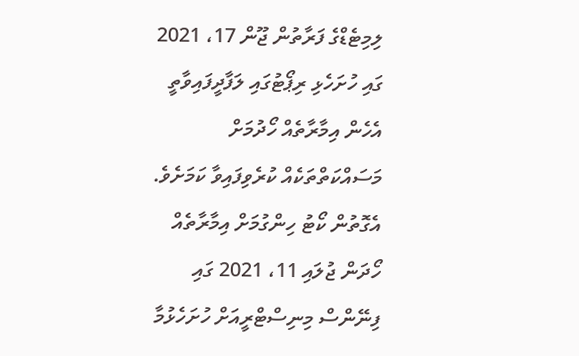ލިމިޓެޑްގެ ފަރާތުން ޖޫން 17، 2021 ގައި ހުށަހެޅި ރިޕޯޓުގައި ލަފާދީފައިވާތީ އެހެން އިމާރާތެއް ހޯދުމަށް މަސައްކަތްތަކެއް ކުރެވިފައިވާ ކަމަށެވެ.
އެގޮތުން ކޯޓު ހިންގުމަށް އިމާރާތެއް ހޯދަން ޖުލައި 11، 2021 ގައި ފިނޭންސް މިނިސްޓްރީއަށް ހުށަހެޅުމާ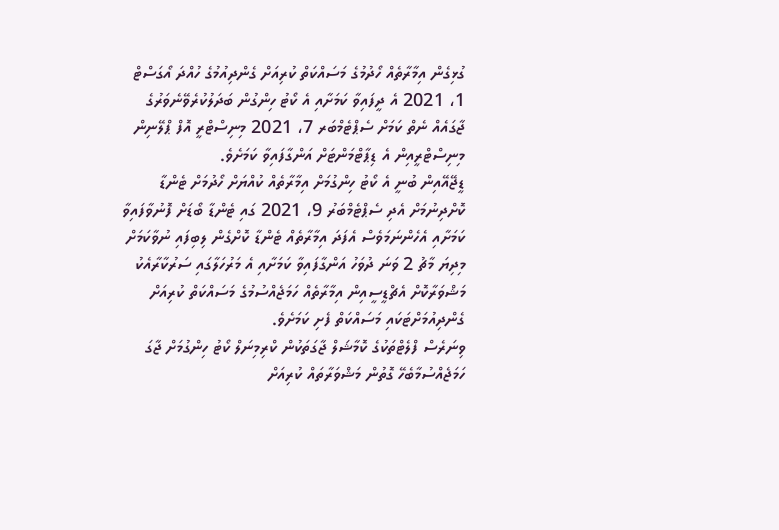ގުޅިގެން އިމާރާތެއް ހޯދުމުގެ މަސައްކަތް ކުރިއަށް ގެންދިއުމުގެ ހުއްދަ އޯގަސްޓް 1، 2021 އެ ދީފައިވާ ކަމަށާއި އެ ކޯޓު ހިންގުން ބަދަލުކުރެވޭނެވަރުގެ ޖާގައެއް ނެތް ކަމަށް ސެޕްޓެމްބަރ 7، 2021 މިނިސްޓްރީ އޮފް ޕްލޭނިން މިނިސްޓްރީއިން އެ ޑިޕާޓްމަންޓަށް އަންގާފައިވާ ކަމަށެވެ.
ޑީޖޭއޭއިން ބުނީ އެ ކޯޓު ހިންގުމަށް އިމާރާތެއް ކުއްޔަށް ހޯދުމަށް ޓެންޑާ ކޮށްދިނުމަށް އެދި ސެޕްޓެމްބަރު 9، 2021 ގައި ޓެންޑާ ބޯޑަށް ފޮނުވާފައިވާ ކަމަށާއި އެހެންނަމަވެސް އެފަދަ އިމާރާތެއް ޓެންޑާ ކޮށްގެން ލިބިފައި ނުވާކަމަށް މިދިޔަ މާޗު 2 ވަނަ ދުވަހު އަންގާފައިވާ ކަމަށާއި އެ މަރުހަލާގައި ސަރުކާރާއެކު މަޝްވަރާކޮށް އެޗްޑީސީއިން އިމާރާތެއް ހަމަޖެއްސުމުގެ މަސައްކަތް ކުރިއަށް ގެންދިއުމަށްޓަކައި މަސައްކަތް ފެށި ކަމަށެވެ.
ވިނަރެސް ފްލެޓްތަކުގެ ކޮމާޝަލް ޖާގަތަކުން ކްރިމިނަލް ކޯޓު ހިންގުމަށް ޖާގަ ހަމަޖެއްސުމާބެހޭ ގޮތުން މަޝްވަރާތައް ކުރިއަށް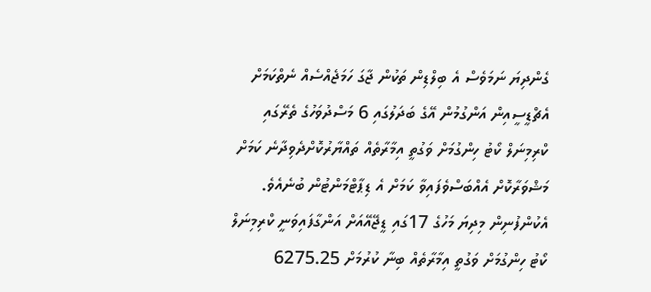ގެންދިޔަ ނަމަވެސް އެ ބިލްޑިން ތަކުން ޖާގަ ހަމަޖެއްސެއް ނެތްކަމަށް އެޗްޑީސީއިން އަންގުމުން އޭގެ ބަދަލުގައި 6 މަސްދުވަހުގެ ތެރޭގައި ކްރިމިނަލް ކޯޓު ހިންގުމަށް ވަގުތީ އިމާރާތެއް ތައްޔާރުކޮށްދެވިދާނެ ކަމަށް މަޝްވަރާކޮށް އެއްބަސްވެފައިވާ ކަމަށް އެ ޑިޕާޓްމަންޓުން ބުނެއެވެ.
އެކުންފުނިން މިދިޔަ މަހުގެ 17ގައި ޑީޖޭއޭއަށް އަންގާފައިވަނީ ކްރިމިނަލް ކޯޓު ހިންގުމަށް ވަގުތީ އިމާރާތެއް ބިނާ ކުރުމަށް 6275.25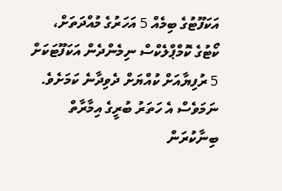އަކަފޫޓުގެ ބިމެއް 5 އަހަރުގެ މުއްދަތަށް، ކޯޓުގެ ކޮމްޕްލެކްސް ނިމެންދެން އަކަފޫޓަކަށް 5 ރުފިޔާއަށް ކުއްޔަށް ދެވިދާނެ ކަމަށެވެ. ނަމަވެސް އެ ހަތަރު ބުރީގެ އިމާރާތް ބިނާކުރަން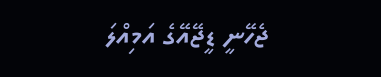ޖެހޭނީ ޑީޖޭއޭގެ އަމިއްލަ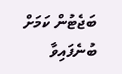ބަޖެޓުން ކަމަށް ބުނެފައިވާ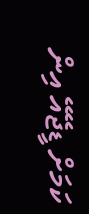ކަމަށް ޑީޖޭއޭ އިން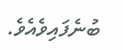ބުނެފައިވެއެވެ.